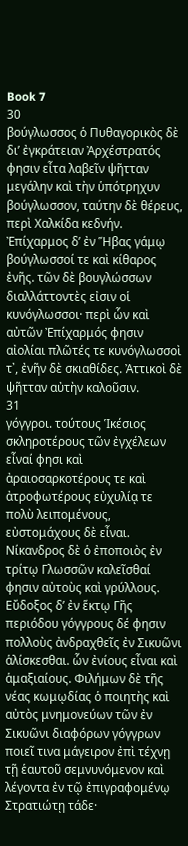Book 7
30
βούγλωσσος ὁ Πυθαγορικὸς δὲ δι’ ἐγκράτειαν Ἀρχέστρατός φησιν εἶτα λαβεῖν ψῆτταν μεγάλην καὶ τὴν ὑπότρηχυν βούγλωσσον, ταύτην δὲ θέρευς, περὶ Χαλκίδα κεδνήν. Ἐπίχαρμος δ’ ἐν Ἥβας γάμῳ βούγλωσσοί τε καὶ κίθαρος ἐνῆς. τῶν δὲ βουγλώσσων διαλλάττοντὲς εἰσιν οἱ κυνόγλωσσοι· περὶ ὧν καὶ αὐτῶν Ἐπίχαρμός φησιν αἰολίαι πλῶτές τε κυνόγλωσσοὶ τ᾽, ἐνῆν δὲ σκιαθίδες. Ἀττικοὶ δὲ ψῆτταν αὐτὴν καλοῦσιν.
31
γόγγροι. τούτους Ἱκέσιος σκληροτέρους τῶν ἐγχέλεων εἶναί φησι καὶ ἀραιοσαρκοτέρους τε καὶ ἀτροφωτέρους εὐχυλίᾳ τε πολὺ λειπομένους, εὐστομάχους δὲ εἶναι. Νίκανδρος δὲ ὁ ἐποποιὸς ἐν τρίτῳ Γλωσσῶν καλεῖσθαί φησιν αὐτοὺς καὶ γρύλλους. Εὔδοξος δ’ ἐν ἕκτῳ Γῆς περιόδου γόγγρους δέ φησιν πολλοὺς ἀνδραχθεῖς ἐν Σικυῶνι ἁλίσκεσθαι. ὧν ἐνίους εἶναι καὶ ἁμαξιαίους. Φιλήμων δὲ τῆς νέας κωμῳδίας ὁ ποιητὴς καὶ αὐτὸς μνημονεύων τῶν ἐν Σικυῶνι διαφόρων γόγγρων ποιεῖ τινα μάγειρον ἐπὶ τέχνῃ τῇ ἑαυτοῦ σεμνυνόμενον καὶ λέγοντα ἐν τῷ ἐπιγραφομένῳ Στρατιώτῃ τάδε·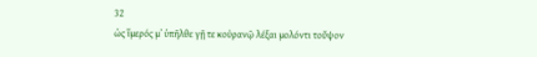32
ὡς ἵμερός μ’ ὑπῆλθε γῇ τε κοὐρανῷ λέξαι μολόντι τοὔψον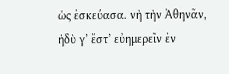ὡς ἐσκεύασα. νὴ τὴν Ἀθηνᾶν, ἡδὺ γ’ ἔστ’ εὐημερεῖν ἐν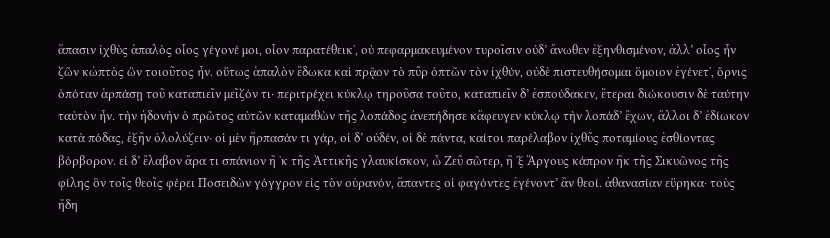ἅπασιν ἰχθὺς ἁπαλὸς οἷος γέγονέ μοι, οἷον παρατέθεικ᾽, οὐ πεφαρμακευμένον τυροῖσιν οὐδ’ ἄνωθεν ἐξηνθισμένον, ἀλλ’ οἷος ἦν ζῶν κὠπτὸς ὢν τοιοῦτος ἦν. οὕτως ἁπαλὸν ἔδωκα καὶ πρᾷον τὸ πῦρ ὀπτῶν τὸν ἰχθύν, οὐδὲ πιστευθήσομαι ὅμοιον ἐγένετ᾽, ὄρνις ὁπόταν ἁρπάσῃ τοῦ καταπιεῖν μεῖζόν τι· περιτρέχει κύκλῳ τηροῦσα τοῦτο, καταπιεῖν δ’ ἐσπούδακεν, ἕτεραι διώκουσιν δὲ ταύτην ταὐτὸν ἦν. τὴν ἡδονὴν ὁ πρῶτος αὐτῶν καταμαθὼν τῆς λοπάδος ἀνεπήδησε κἄφευγεν κύκλῳ τὴν λοπάδ’ ἔχων, ἄλλοι δ’ ἐδίωκον κατὰ πόδας, ἐξῆν ὀλολύζειν· οἱ μὲν ἥρπασάν τι γάρ, οἱ δ’ οὐδέν, οἱ δὲ πάντα, καίτοι παρέλαβον ἰχθῦς ποταμίους ἐσθίοντας βόρβορον. εἰ δ’ ἔλαβον ἄρα τι σπάνιον ἢ ᾽κ τῆς Ἀττικῆς γλαυκίσκον, ὦ Ζεῦ σῶτερ, ἢ ᾽ξ Ἄργους κάπρον ἢκ τῆς Σικυῶνος τῆς φίλης ὃν τοῖς θεοῖς φέρει Ποσειδὼν γόγγρον εἰς τὸν οὐρανόν, ἅπαντες οἱ φαγόντες ἐγένοντ’ ἂν θεοί. ἀθανασίαν εὕρηκα· τοὺς ἤδη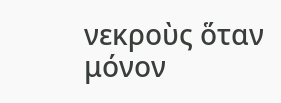νεκροὺς ὅταν μόνον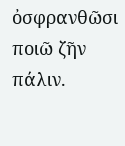ὀσφρανθῶσι ποιῶ ζῆν πάλιν.